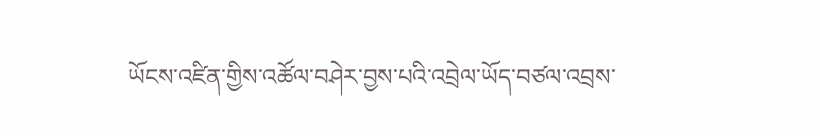ཡོངས་འཛིན་གྱིས་འཚོལ་བཤེར་བྱས་པའི་འབྲེལ་ཡོད་བཙལ་འབྲས་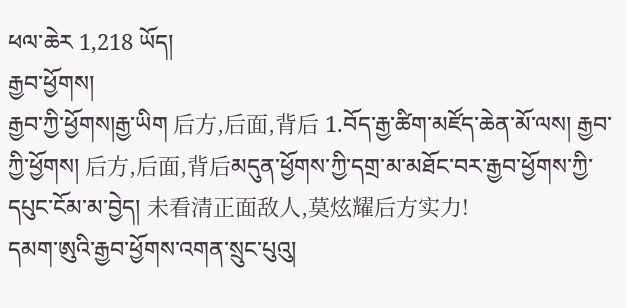ཕལ་ཆེར 1,218 ཡོད།
རྒྱབ་ཕྱོགས།
རྒྱབ་ཀྱི་ཕྱོགས།རྒྱ་ཡིག 后方,后面,背后 1.བོད་རྒྱ་ཚིག་མཛོད་ཆེན་མོ་ལས། རྒྱབ་ཀྱི་ཕྱོགས། 后方,后面,背后མདུན་ཕྱོགས་ཀྱི་དགྲ་མ་མཐོང་བར་རྒྱབ་ཕྱོགས་ཀྱི་དཔུང་ངོམ་མ་བྱེད། 未看清正面敌人,莫炫耀后方实力!
དམག་ཨུའི་རྒྱབ་ཕྱོགས་འགན་སྲུང་པུའུ།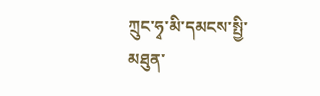ཀྲུང་ཧྭ་མི་དམངས་སྤྱི་མཐུན་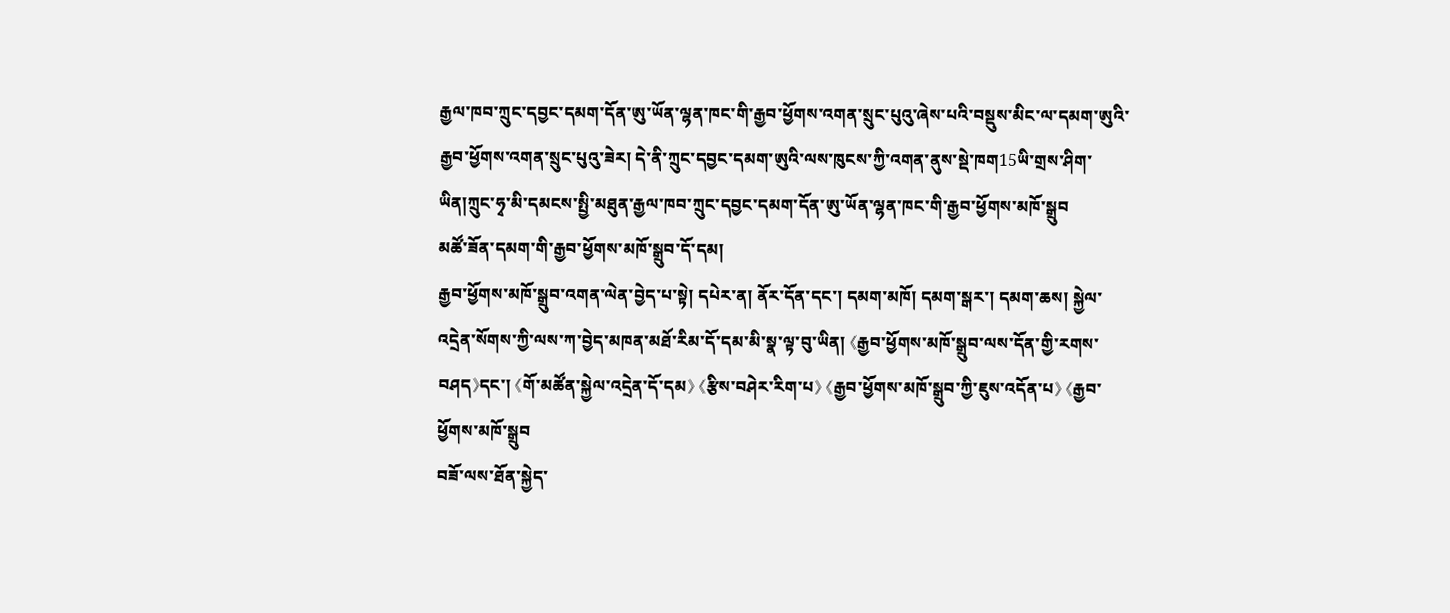རྒྱལ་ཁབ་ཀྲུང་དབྱང་དམག་དོན་ཨུ་ཡོན་ལྷན་ཁང་གི་རྒྱབ་ཕྱོགས་འགན་སྲུང་པུའུ་ཞེས་པའི་བསྡུས་མིང་ལ་དམག་ཨུའི་རྒྱབ་ཕྱོགས་འགན་སྲུང་པུའུ་ཟེར། དེ་ནི་ཀྲུང་དབྱང་དམག་ཨུའི་ལས་ཁུངས་ཀྱི་འགན་ནུས་སྡེ་ཁག15ཡི་གྲས་ཤིག་ཡིན།ཀྲུང་ཧྭ་མི་དམངས་སྤྱི་མཐུན་རྒྱལ་ཁབ་ཀྲུང་དབྱང་དམག་དོན་ཨུ་ཡོན་ལྷན་ཁང་གི་རྒྱབ་ཕྱོགས་མཁོ་སྒྲུབ
མཚོ་ཟོན་དམག་གི་རྒྱབ་ཕྱོགས་མཁོ་སྒྲུབ་དོ་དམ།
རྒྱབ་ཕྱོགས་མཁོ་སྒྲུབ་འགན་ལེན་བྱེད་པ་སྟེ། དཔེར་ན། ནོར་དོན་དང་། དམག་མཁོ། དམག་སྒར་། དམག་ཆས། སྐྱེལ་འདྲེན་སོགས་ཀྱི་ལས་ཀ་བྱེད་མཁན་མཐོ་རིམ་དོ་དམ་མི་སྣ་ལྟ་བུ་ཡིན། 《རྒྱབ་ཕྱོགས་མཁོ་སྒྲུབ་ལས་དོན་གྱི་རགས་བཤད》དང་། 《གོ་མཚོན་སྐྱེལ་འདྲེན་དོ་དམ》 《རྩིས་བཤེར་རིག་པ》 《རྒྱབ་ཕྱོགས་མཁོ་སྒྲུབ་ཀྱི་ཇུས་འདོན་པ》 《རྒྱབ་ཕྱོགས་མཁོ་སྒྲུབ
བཟོ་ལས་ཐོན་སྐྱེད་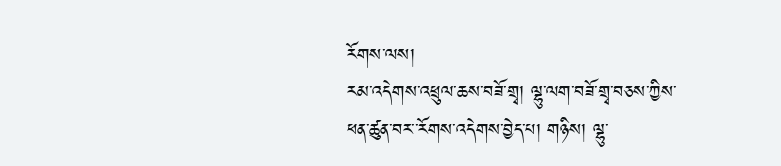རོགས་ལས།
རམ་འདེགས་འཕྲུལ་ཆས་བཟོ་གྲྭ། ལྷུ་ལག་བཟོ་གྲྭ་བཅས་ཀྱིས་ཕན་ཚུན་བར་་རོགས་འདེགས་བྱེད་པ། གཉིས། ལྷུ་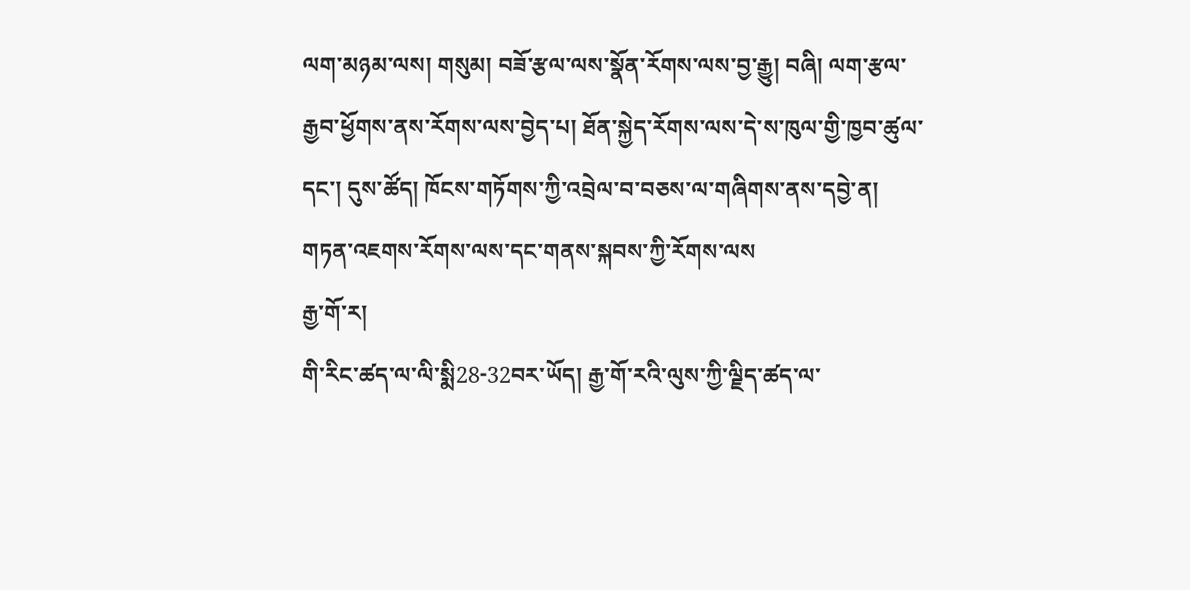ལག་མཉམ་ལས། གསུམ། བཟོ་རྩལ་ལས་སྣོན་རོགས་ལས་བྱ་རྒྱུ། བཞི། ལག་རྩལ་རྒྱབ་ཕྱོགས་ནས་རོགས་ལས་བྱེད་པ། ཐོན་སྐྱེད་རོགས་ལས་དེ་ས་ཁུལ་གྱི་ཁྱབ་ཚུལ་དང་། དུས་ཚོད། ཁོངས་གཏོགས་ཀྱི་འབྲེལ་བ་བཅས་ལ་གཞིགས་ནས་དབྱེ་ན། གཏན་འཇགས་རོགས་ལས་དང་གནས་སྐབས་ཀྱི་རོགས་ལས
རྒྱ་གོ་ར།
གི་རིང་ཚད་ལ་ལི་སྨི28-32བར་ཡོད། རྒྱ་གོ་རའི་ལུས་ཀྱི་ལྗིད་ཚད་ལ་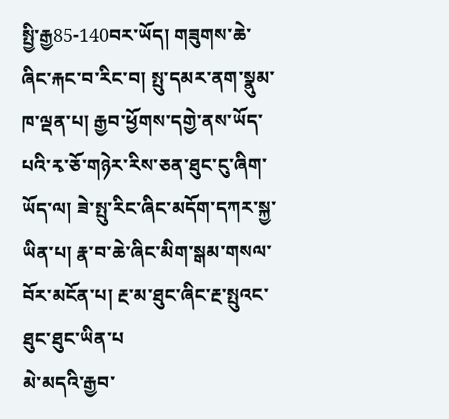སྤྱི་རྒྱ85-140བར་ཡོད། གཟུགས་ཆེ་ཞིང་རྐང་བ་རིང་བ། སྤུ་དམར་ནག་སྣུམ་ཁ་ལྡན་པ། རྒྱབ་ཕྱོགས་དགྱེ་ནས་ཡོད་པའི་རྭ་ཅོ་གཉེར་རིས་ཅན་ཐུང་ངུ་ཞིག་ཡོད་ལ། ཟེ་སྤུ་རིང་ཞིང་མདོག་དཀར་སྐྱ་ཡིན་པ། རྣ་བ་ཆེ་ཞིང་མིག་སྒམ་གསལ་བོར་མངོན་པ། རྔ་མ་ཐུང་ཞིང་རྔ་སྤུའང་ཐུང་ཐུང་ཡིན་པ
མེ་མདའི་རྒྱབ་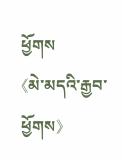ཕྱོགས
《མེ་མདའི་རྒྱབ་ཕྱོགས》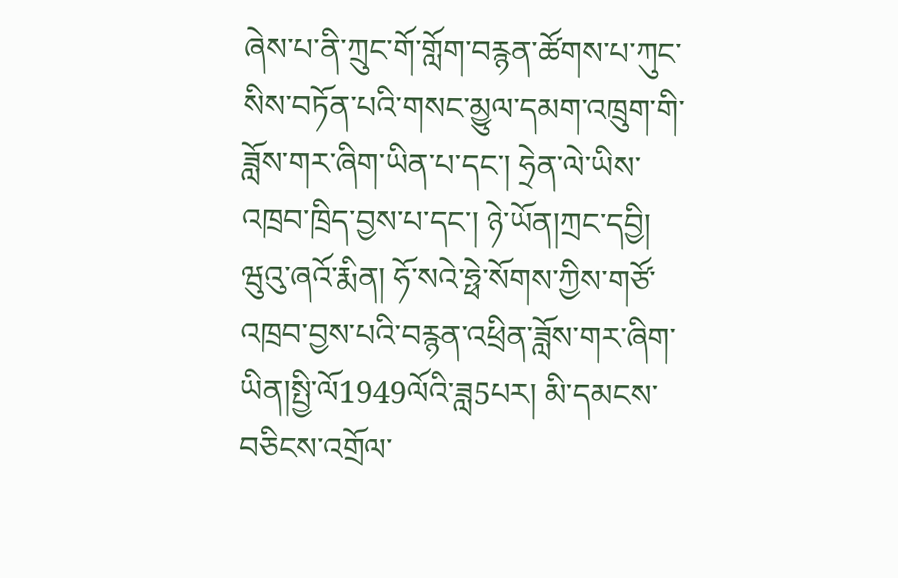ཞེས་པ་ནི་ཀྲུང་གོ་གློག་བརྙན་ཚོགས་པ་ཀུང་སིས་བཏོན་པའི་གསང་མྱུལ་དམག་འཁྲུག་གི་ཟློས་གར་ཞིག་ཡིན་པ་དང་། ཧྲེན་ལེ་ཡིས་འཁྲབ་ཁྲིད་བྱས་པ་དང་། ཉེ་ཡོན།ཀྲང་དབྱི། ཝུའུ་ཞའོ་རྨིན། ཧོ་སའེ་ཧྥེ་སོགས་ཀྱིས་གཙོ་འཁྲབ་བྱས་པའི་བརྙན་འཕྲིན་ཟློས་གར་ཞིག་ཡིན།སྤྱི་ལོ1949ལོའི་ཟླ5པར། མི་དམངས་བཅིངས་འགྲོལ་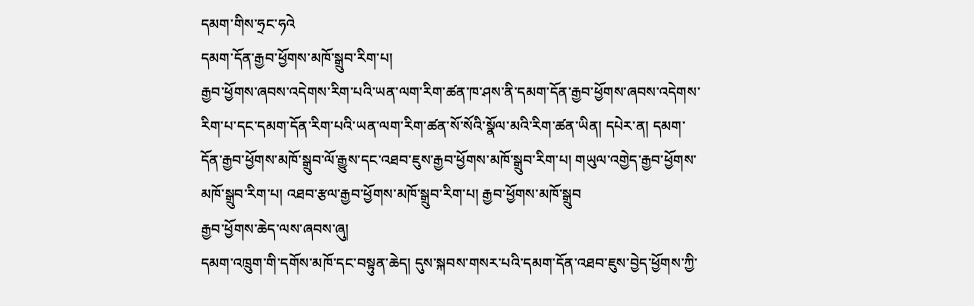དམག་གིས་ཧྲང་ཧའེ
དམག་དོན་རྒྱབ་ཕྱོགས་མཁོ་སྒྲུབ་རིག་པ།
རྒྱབ་ཕྱོགས་ཞབས་འདེགས་རིག་པའི་ཡན་ལག་རིག་ཚན་ཁ་ཤས་ནི་དམག་དོན་རྒྱབ་ཕྱོགས་ཞབས་འདེགས་རིག་པ་དང་དམག་དོན་རིག་པའི་ཡན་ལག་རིག་ཚན་སོ་སོའི་སྣོལ་མའི་རིག་ཚན་ཡིན། དཔེར་ན། དམག་དོན་རྒྱབ་ཕྱོགས་མཁོ་སྒྲུབ་ལོ་རྒྱུས་དང་འཐབ་ཇུས་རྒྱབ་ཕྱོགས་མཁོ་སྒྲུབ་རིག་པ། གཡུལ་འགྱེད་རྒྱབ་ཕྱོགས་མཁོ་སྒྲུབ་རིག་པ། འཐབ་རྩལ་རྒྱབ་ཕྱོགས་མཁོ་སྒྲུབ་རིག་པ། རྒྱབ་ཕྱོགས་མཁོ་སྒྲུབ
རྒྱབ་ཕྱོགས་ཆེད་ལས་ཞབས་ཞུ།
དམག་འཁྲུག་གི་དགོས་མཁོ་དང་བསྟུན་ཆེད། དུས་སྐབས་གསར་པའི་དམག་དོན་འཐབ་ཇུས་བྱེད་ཕྱོགས་ཀྱི་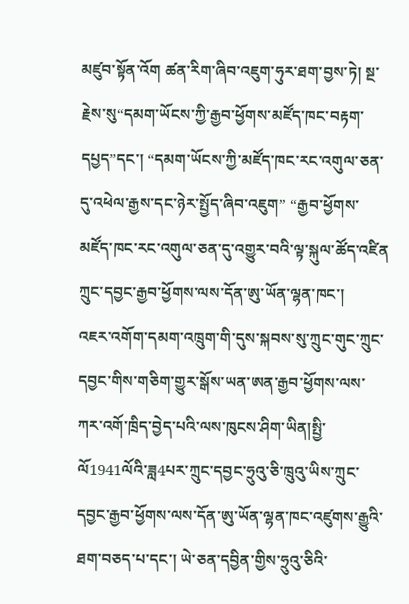མཛུབ་སྟོན་འོག ཚན་རིག་ཞིབ་འཇུག་ཧུར་ཐག་བྱས་ཏེ། སྔ་རྗེས་སུ“དམག་ཡོངས་ཀྱི་རྒྱབ་ཕྱོགས་མཛོད་ཁང་བརྟག་དཔྱད”དང་། “དམག་ཡོངས་ཀྱི་མཛོད་ཁང་རང་འགུལ་ཅན་དུ་འཕེལ་རྒྱས་དང་ཉེར་སྤྱོད་ཞིབ་འཇུག” “རྒྱབ་ཕྱོགས་མཛོད་ཁང་རང་འགུལ་ཅན་དུ་འགྱུར་བའི་ལྟ་སྐུལ་ཚོད་འཛིན
ཀྲུང་དབྱང་རྒྱབ་ཕྱོགས་ལས་དོན་ཨུ་ཡོན་ལྷན་ཁང་།
འཇར་འགོག་དམག་འཁྲུག་གི་དུས་སྐབས་སུ་ཀྲུང་གུང་ཀྲུང་དབྱང་གིས་གཅིག་གྱུར་སྒོས་ཡན་ཨན་རྒྱབ་ཕྱོགས་ལས་ཀར་འགོ་ཁྲིད་བྱེད་པའི་ལས་ཁུངས་ཤིག་ཡིན།སྤྱི་ལོ1941ལོའི་ཟླ4པར་ཀྲུང་དབྱང་ཧྲུའུ་ཅི་ཁྲུའུ་ཡིས་ཀྲུང་དབྱང་རྒྱབ་ཕྱོགས་ལས་དོན་ཨུ་ཡོན་ལྷན་ཁང་འཛུགས་རྒྱུའི་ཐག་བཅད་པ་དང་། ཡེ་ཅན་དབྱིན་གྱིས་ཧྲུའུ་ཅིའི་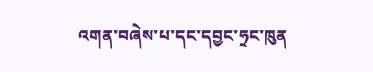འགན་བཞེས་པ་དང་དབྱང་ཧྲང་ཁུན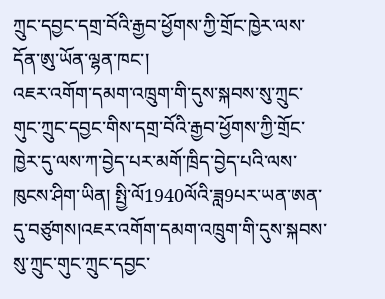ཀྲུང་དབྱང་དགྲ་བོའི་རྒྱབ་ཕྱོགས་ཀྱི་གྲོང་ཁྱེར་ལས་དོན་ཨུ་ཡོན་ལྷན་ཁང་།
འཇར་འགོག་དམག་འཁྲུག་གི་དུས་སྐབས་སུ་ཀྲུང་གུང་ཀྲུང་དབྱང་གིས་དགྲ་བོའི་རྒྱབ་ཕྱོགས་ཀྱི་གྲོང་ཁྱེར་དུ་ལས་ཀ་བྱེད་པར་མགོ་ཁྲིད་བྱེད་པའི་ལས་ཁུངས་ཤིག་ཡིན། སྤྱི་ལོ1940ལོའི་ཟླ9པར་ཡན་ཨན་དུ་བཙུགས།འཇར་འགོག་དམག་འཁྲུག་གི་དུས་སྐབས་སུ་ཀྲུང་གུང་ཀྲུང་དབྱང་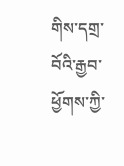གིས་དགྲ་བོའི་རྒྱབ་ཕྱོགས་ཀྱི་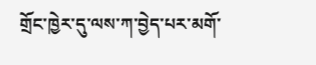གྲོང་ཁྱེར་དུ་ལས་ཀ་བྱེད་པར་མགོ་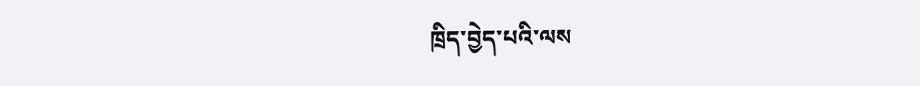ཁྲིད་བྱེད་པའི་ལས